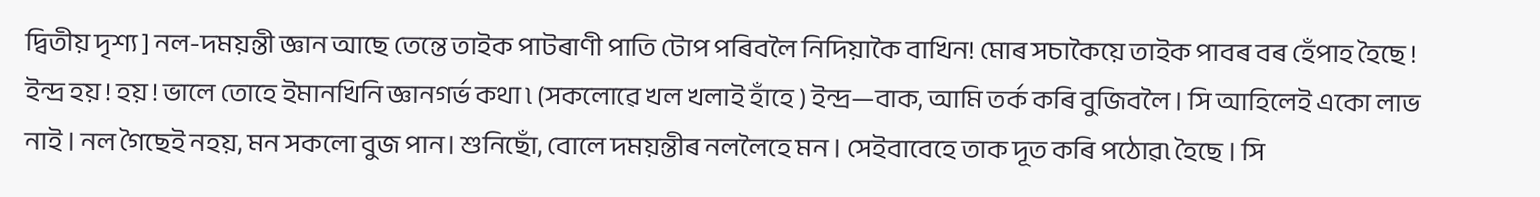দ্বিতীয় দৃশ্য ] নল-দময়ন্তী জ্ঞান আছে তেন্তে তাইক পাটৰাণী পাতি টোপ পৰিবলৈ নিদিয়াকৈ বাখিন! মোৰ সচাকৈয়ে তাইক পাবৰ বৰ হেঁপাহ হৈছে ! ইন্দ্ৰ হয় ! হয় ! ভালে তোহে ইমানখিনি জ্ঞানগর্ভ কথা ৷ (সকলোৱে খল খলাই হাঁহে ) ইন্দ্র—বাক, আমি তৰ্ক কৰি বুজিবলৈ । সি আহিলেই একো লাভ নাই । নল গৈছেই নহয়, মন সকলো বুজ পান। শুনিছোঁ, বোলে দময়ন্তীৰ নললৈহে মন । সেইবাবেহে তাক দূত কৰি পঠোৱ৷ হৈছে । সি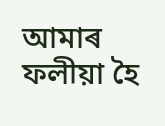আমাৰ ফলীয়া হৈ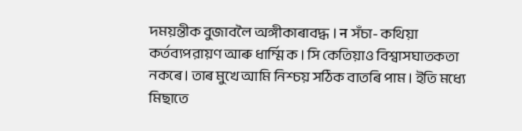দময়ন্তীক বুজাবলৈ অঙ্গীকাৰাবদ্ধ । न সঁচা- কথিয়া কর্তব্যপরায়ণ আৰু ধাৰ্ম্মিক । সি কেতিয়াও বিশ্বাসঘাতকতা নকৰে। তাৰ মুখে আমি নিশ্চয় সঠিক বাতৰি পাম । ইতি মধ্যে মিছাতে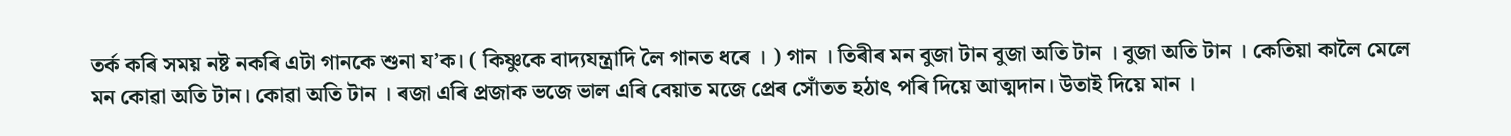তৰ্ক কৰি সময় নষ্ট নকৰি এটা গানকে শুনা য’ক। ( কিষ্ণুকে বাদ্যযন্ত্রাদি লৈ গানত ধৰে । ) গান । তিৰীৰ মন বুজা টান বুজা অতি টান । বুজা অতি টান । কেতিয়া কালৈ মেলে মন কোৱা অতি টান। কোৱা অতি টান । ৰজা এৰি প্ৰজাক ভজে ভাল এৰি বেয়াত মজে প্ৰেৰ সোঁতত হঠাৎ পৰি দিয়ে আত্মদান। উতাই দিয়ে মান ।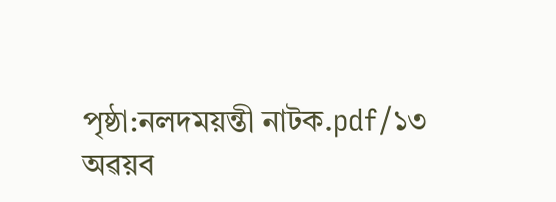পৃষ্ঠা:নলদময়ন্তী নাটক.pdf/১৩
অৱয়ব